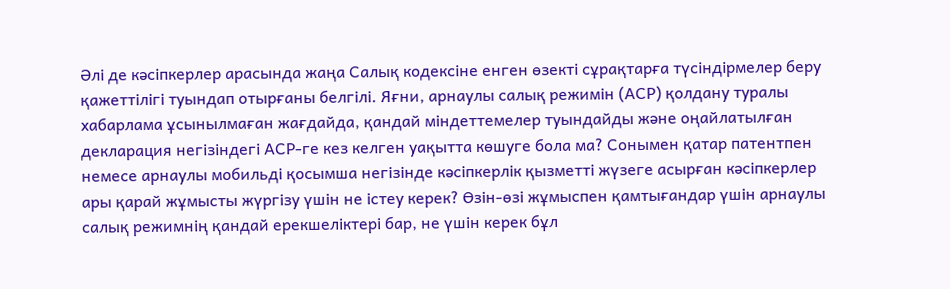Әлі де кәсіпкерлер арасында жаңа Салық кодексіне енген өзекті сұрақтарға түсіндірмелер беру қажеттілігі туындап отырғаны белгілі. Яғни, арнаулы салық режимін (АСР) қолдану туралы хабарлама ұсынылмаған жағдайда, қандай міндеттемелер туындайды және оңайлатылған декларация негізіндегі АСР-ге кез келген уақытта көшуге бола ма? Сонымен қатар патентпен немесе арнаулы мобильді қосымша негізінде кәсіпкерлік қызметті жүзеге асырған кәсіпкерлер ары қарай жұмысты жүргізу үшін не істеу керек? Өзін-өзі жұмыспен қамтығандар үшін арнаулы салық режимнің қандай ерекшеліктері бар, не үшін керек бұл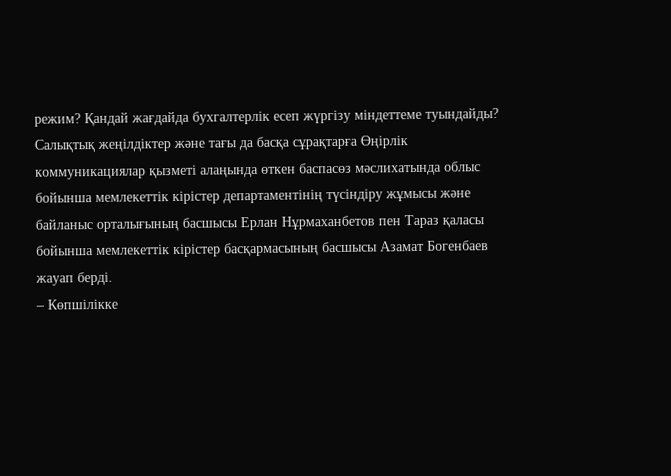режим? Қандай жағдайда бухгалтерлік есеп жүргізу міндеттеме туындайды? Салықтық жеңілдіктер және тағы да басқа сұрақтарға Өңірлік коммуникациялар қызметі алаңында өткен баспасөз мәслихатында облыс бойынша мемлекеттік кірістер департаментінің түсіндіру жұмысы және байланыс орталығының басшысы Ерлан Нұрмаханбетов пен Тараз қаласы бойынша мемлекеттік кірістер басқармасының басшысы Азамат Богенбаев жауап берді.
– Көпшілікке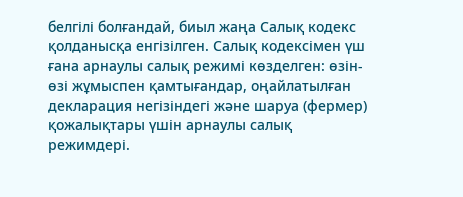белгілі болғандай, биыл жаңа Салық кодекс қолданысқа енгізілген. Салық кодексімен үш ғана арнаулы салық режимі көзделген: өзін-өзі жұмыспен қамтығандар, оңайлатылған декларация негізіндегі және шаруа (фермер) қожалықтары үшін арнаулы салық режимдері.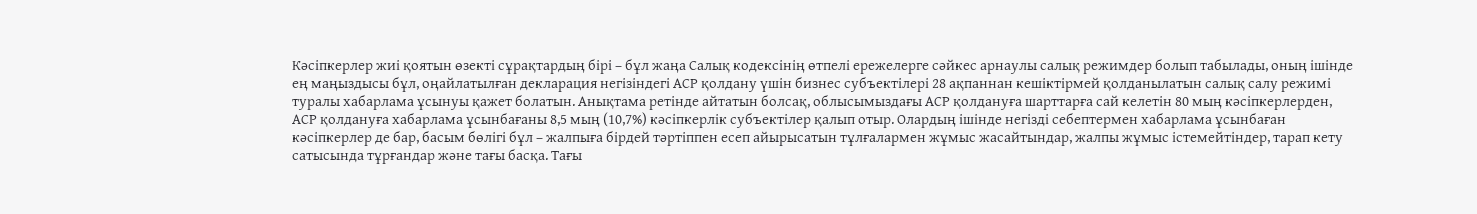Кәсіпкерлер жиі қоятын өзекті сұрақтардың бірі – бұл жаңа Салық кодексінің өтпелі ережелерге сәйкес арнаулы салық режимдер болып табылады, оның ішінде ең маңыздысы бұл, оңайлатылған декларация негізіндегі АСР қолдану үшін бизнес субъектілері 28 ақпаннан кешіктірмей қолданылатын салық салу режимі туралы хабарлама ұсынуы қажет болатын. Анықтама ретінде айтатын болсақ, облысымыздағы АСР қолдануға шарттарға сай келетін 80 мың кәсіпкерлерден, АСР қолдануға хабарлама ұсынбағаны 8,5 мың (10,7%) кәсіпкерлік субъектілер қалып отыр. Олардың ішінде негізді себептермен хабарлама ұсынбаған кәсіпкерлер де бар, басым бөлігі бұл – жалпыға бірдей тәртіппен есеп айырысатын тұлғалармен жұмыс жасайтындар, жалпы жұмыс істемейтіндер, тарап кету сатысында тұрғандар және тағы басқа. Тағы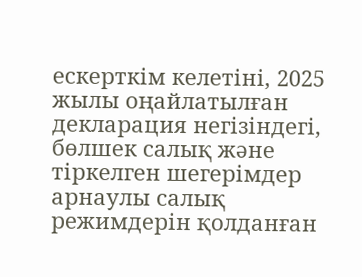ескерткім келетіні, 2025 жылы оңайлатылған декларация негізіндегі, бөлшек салық және тіркелген шегерімдер арнаулы салық режимдерін қолданған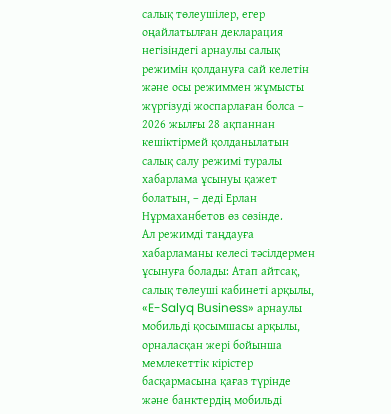салық төлеушілер, егер оңайлатылған декларация негізіндегі арнаулы салық режимін қолдануға сай келетін және осы режиммен жұмысты жүргізуді жоспарлаған болса – 2026 жылғы 28 ақпаннан кешіктірмей қолданылатын салық салу режимі туралы хабарлама ұсынуы қажет болатын, – деді Ерлан Нұрмаханбетов өз сөзінде.
Ал режимді таңдауға хабарламаны келесі тәсілдермен ұсынуға болады: Атап айтсақ, салық төлеуші кабинеті арқылы, «E-Salyq Business» арнаулы мобильді қосымшасы арқылы, орналасқан жері бойынша мемлекеттік кірістер басқармасына қағаз түрінде және банктердің мобильді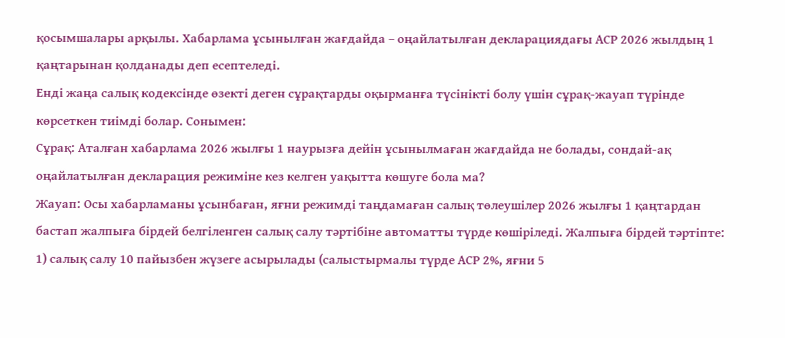қосымшалары арқылы. Хабарлама ұсынылған жағдайда – оңайлатылған декларациядағы АСР 2026 жылдың 1 қаңтарынан қолданады деп есептеледі.
Енді жаңа салық кодексінде өзекті деген сұрақтарды оқырманға түсінікті болу үшін сұрақ-жауап түрінде көрсеткен тиімді болар. Сонымен:
Сұрақ: Аталған хабарлама 2026 жылғы 1 наурызға дейін ұсынылмаған жағдайда не болады, сондай-ақ оңайлатылған декларация режиміне кез келген уақытта көшуге бола ма?
Жауап: Осы хабарламаны ұсынбаған, яғни режимді таңдамаған салық төлеушілер 2026 жылғы 1 қаңтардан бастап жалпыға бірдей белгіленген салық салу тәртібіне автоматты түрде көшіріледі. Жалпыға бірдей тәртіпте:
1) салық салу 10 пайызбен жүзеге асырылады (салыстырмалы түрде АСР 2%, яғни 5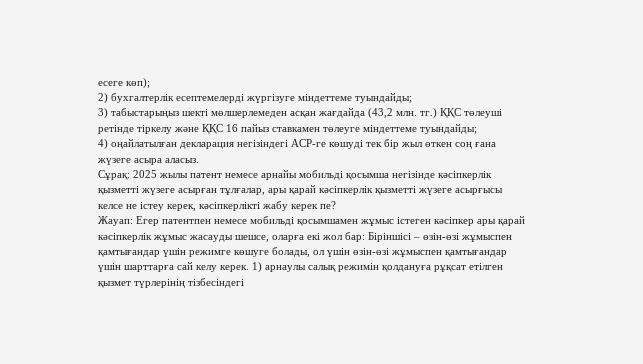есеге көп);
2) бухгалтерлік есептемелерді жүргізуге міндеттеме туындайды;
3) табыстарыңыз шекті мөлшерлемеден асқан жағдайда (43,2 млн. тг.) ҚҚС төлеуші ретінде тіркелу және ҚҚС 16 пайыз ставкамен төлеуге міндеттеме туындайды;
4) оңайлатылған декларация негізіндегі АСР-ге көшуді тек бір жыл өткен соң ғана жүзеге асыра аласыз.
Сұрақ: 2025 жылы патент немесе арнайы мобильді қосымша негізінде кәсіпкерлік қызметті жүзеге асырған тұлғалар, ары қарай кәсіпкерлік қызметті жүзеге асырғысы келсе не істеу керек, кәсіпкерлікті жабу керек пе?
Жауап: Егер патентпен немесе мобильді қосымшамен жұмыс істеген кәсіпкер ары қарай кәсіпкерлік жұмыс жасауды шешсе, оларға екі жол бар: Біріншісі – өзін-өзі жұмыспен қамтығандар үшін режимге көшуге болады, ол үшін өзін-өзі жұмыспен қамтығандар үшін шарттарға сай келу керек. 1) арнаулы салық режимін қолдануға рұқсат етілген қызмет түрлерінің тізбесіндегі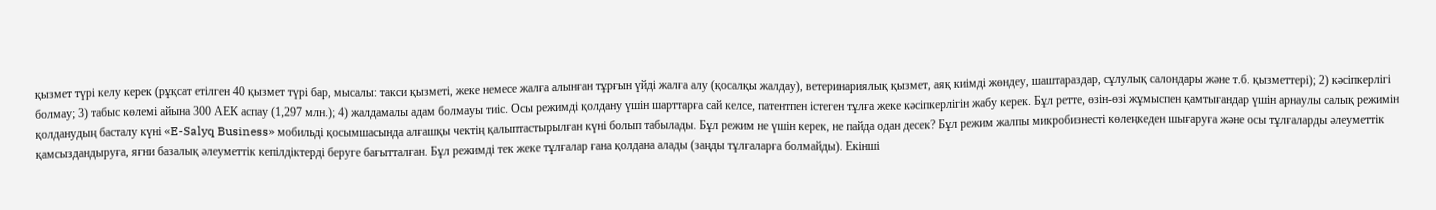қызмет түрі келу керек (рұқсат етілген 40 қызмет түрі бар, мысалы: такси қызметі, жеке немесе жалға алынған тұрғын үйді жалға алу (қосалқы жалдау), ветеринариялық қызмет, аяқ киімді жөндеу, шаштараздар, сұлулық салондары және т.б. қызметтері); 2) кәсіпкерлігі болмау; 3) табыс көлемі айына 300 АЕК аспау (1,297 млн.); 4) жалдамалы адам болмауы тиіс. Осы режимді қолдану үшін шарттарға сай келсе, патентпен істеген тұлға жеке кәсіпкерлігін жабу керек. Бұл ретте, өзін-өзі жұмыспен қамтығандар үшін арнаулы салық режимін қолданудың басталу күні «E-Salyq Business» мобильді қосымшасында алғашқы чектің қалыптастырылған күні болып табылады. Бұл режим не үшін керек, не пайда одан десек? Бұл режим жалпы микробизнесті көлеңкеден шығаруға және осы тұлғаларды әлеуметтік қамсыздандыруға, яғни базалық әлеуметтік кепілдіктерді беруге бағытталған. Бұл режимді тек жеке тұлғалар ғана қолдана алады (заңды тұлғаларға болмайды). Екінші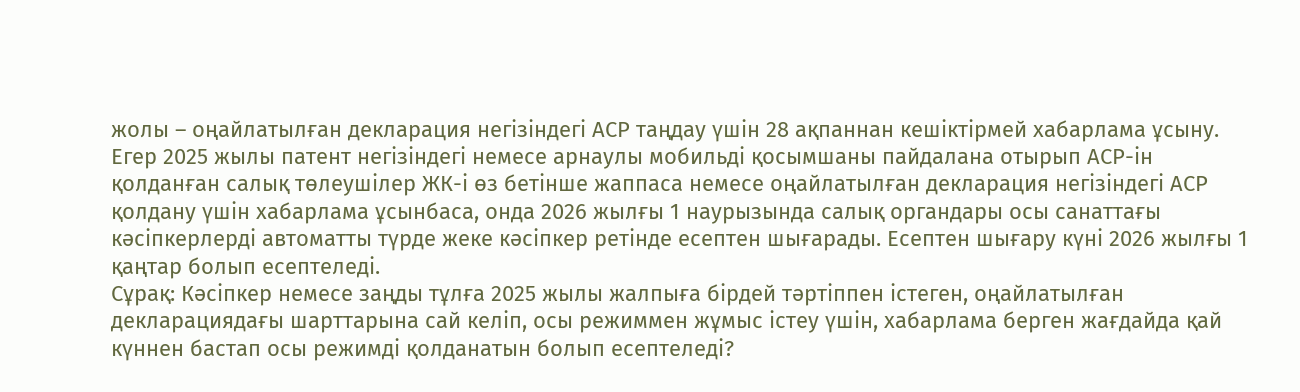жолы – оңайлатылған декларация негізіндегі АСР таңдау үшін 28 ақпаннан кешіктірмей хабарлама ұсыну. Егер 2025 жылы патент негізіндегі немесе арнаулы мобильді қосымшаны пайдалана отырып АСР-ін қолданған салық төлеушілер ЖК-і өз бетінше жаппаса немесе оңайлатылған декларация негізіндегі АСР қолдану үшін хабарлама ұсынбаса, онда 2026 жылғы 1 наурызында салық органдары осы санаттағы кәсіпкерлерді автоматты түрде жеке кәсіпкер ретінде есептен шығарады. Есептен шығару күні 2026 жылғы 1 қаңтар болып есептеледі.
Сұрақ: Кәсіпкер немесе заңды тұлға 2025 жылы жалпыға бірдей тәртіппен істеген, оңайлатылған декларациядағы шарттарына сай келіп, осы режиммен жұмыс істеу үшін, хабарлама берген жағдайда қай күннен бастап осы режимді қолданатын болып есептеледі?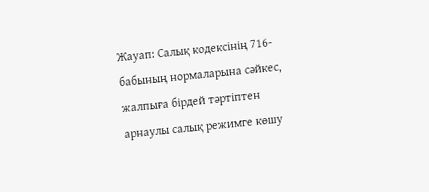Жауап: Салық кодексінің 716-бабының нормаларына сәйкес, жалпыға бірдей тәртіптен арнаулы салық режимге көшу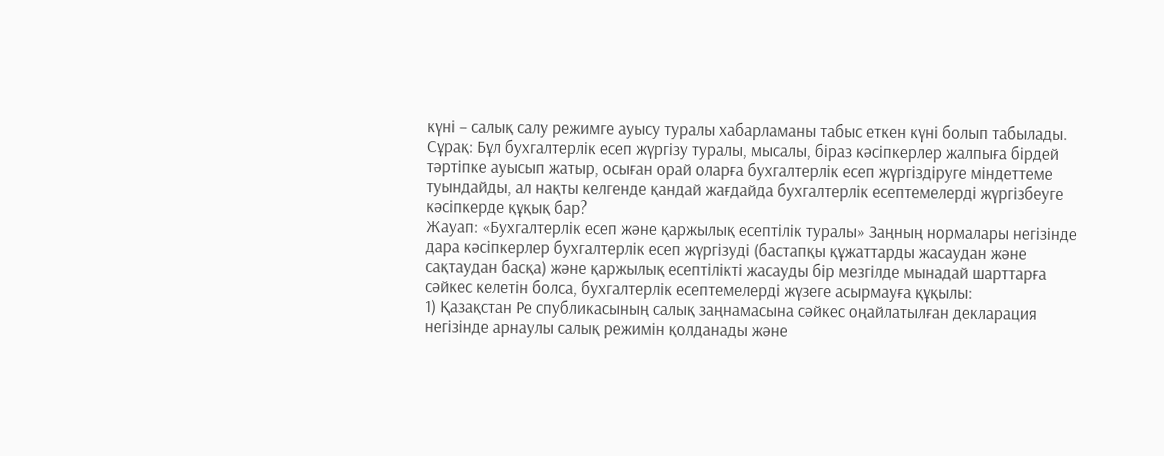күні – салық салу режимге ауысу туралы хабарламаны табыс еткен күні болып табылады.
Сұрақ: Бұл бухгалтерлік есеп жүргізу туралы, мысалы, біраз кәсіпкерлер жалпыға бірдей тәртіпке ауысып жатыр, осыған орай оларға бухгалтерлік есеп жүргіздіруге міндеттеме туындайды, ал нақты келгенде қандай жағдайда бухгалтерлік есептемелерді жүргізбеуге кәсіпкерде құқық бар?
Жауап: «Бухгалтерлік есеп және қаржылық есептілік туралы» Заңның нормалары негізінде дара кәсіпкерлер бухгалтерлік есеп жүргізуді (бастапқы құжаттарды жасаудан және сақтаудан басқа) және қаржылық есептілікті жасауды бір мезгілде мынадай шарттарға сәйкес келетін болса, бухгалтерлік есептемелерді жүзеге асырмауға құқылы:
1) Қазақстан Ре спубликасының салық заңнамасына сәйкес оңайлатылған декларация негізінде арнаулы салық режимін қолданады және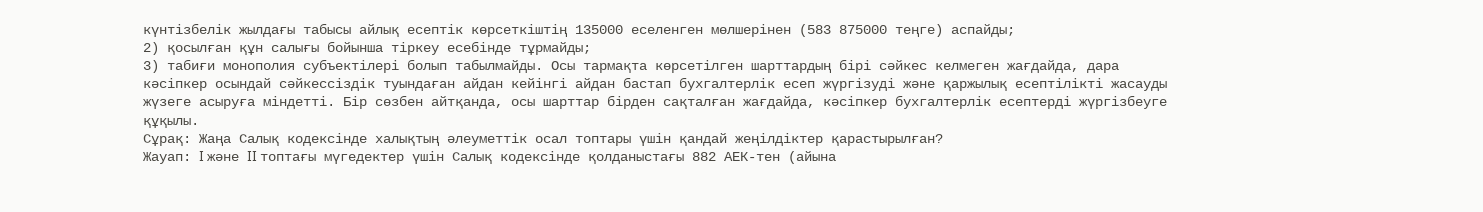күнтізбелік жылдағы табысы айлық есептік көрсеткіштің 135000 еселенген мөлшерінен (583 875000 теңге) аспайды;
2) қосылған құн салығы бойынша тіркеу есебінде тұрмайды;
3) табиғи монополия субъектілері болып табылмайды. Осы тармақта көрсетілген шарттардың бірі сәйкес келмеген жағдайда, дара кәсіпкер осындай сәйкессіздік туындаған айдан кейінгі айдан бастап бухгалтерлік есеп жүргізуді және қаржылық есептілікті жасауды жүзеге асыруға міндетті. Бір сөзбен айтқанда, осы шарттар бірден сақталған жағдайда, кәсіпкер бухгалтерлік есептерді жүргізбеуге құқылы.
Сұрақ: Жаңа Салық кодексінде халықтың әлеуметтік осал топтары үшін қандай жеңілдіктер қарастырылған?
Жауап: I және II топтағы мүгедектер үшін Салық кодексінде қолданыстағы 882 АЕК-тен (айына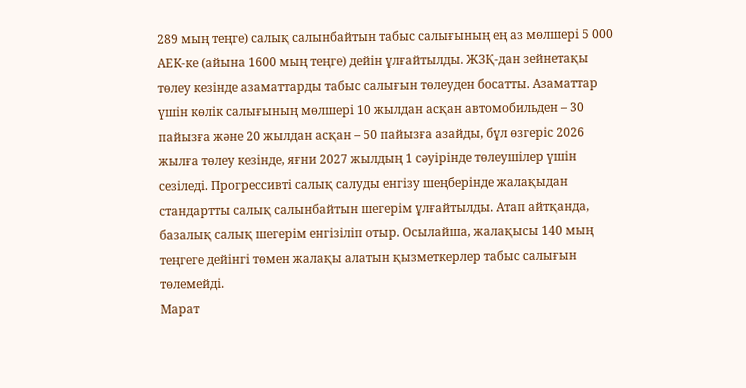289 мың теңге) салық салынбайтын табыс салығының ең аз мөлшері 5 000 АЕК-ке (айына 1600 мың теңге) дейін ұлғайтылды. ЖЗҚ-дан зейнетақы төлеу кезінде азаматтарды табыс салығын төлеуден босатты. Азаматтар үшін көлік салығының мөлшері 10 жылдан асқан автомобильден – 30 пайызға және 20 жылдан асқан – 50 пайызға азайды, бұл өзгеріс 2026 жылға төлеу кезінде, яғни 2027 жылдың 1 сәуірінде төлеушілер үшін сезіледі. Прогрессивті салық салуды енгізу шеңберінде жалақыдан стандартты салық салынбайтын шегерім ұлғайтылды. Атап айтқанда, базалық салық шегерім енгізіліп отыр. Осылайша, жалақысы 140 мың теңгеге дейінгі төмен жалақы алатын қызметкерлер табыс салығын төлемейді.
Марат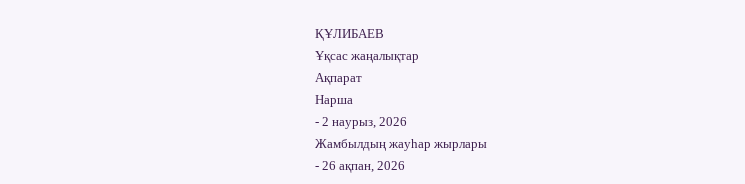ҚҰЛИБАЕВ
Ұқсас жаңалықтар
Ақпарат
Нарша
- 2 наурыз, 2026
Жамбылдың жауһар жырлары
- 26 ақпан, 2026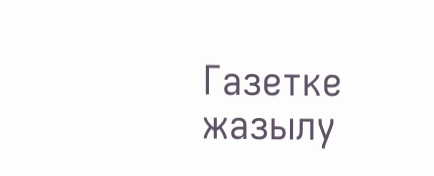Газетке жазылу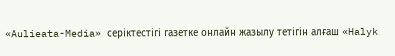«Aulieata-Media» серіктестігі газетке онлайн жазылу тетігін алғаш «Halyk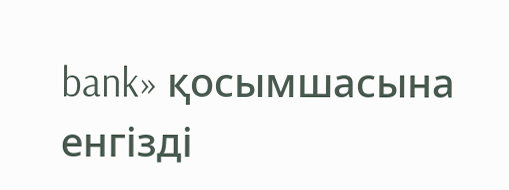bank» қосымшасына енгізді